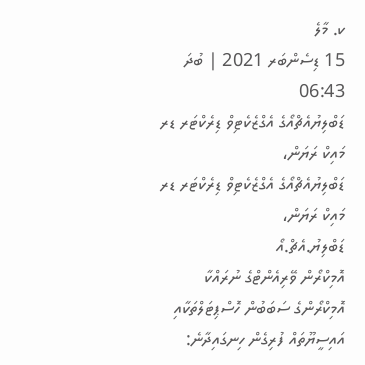ކ. މާލެ
15 ޑިސެންބަރ 2021 | ބުދަ 06:43
ޑަބްލިޔުއެޗްއޯގެ އެގްޒެކެޓިވް ޑިރެކްޓަރ ޑރ މައިކް ރަޔަން،
ޑަބްލިޔުއެޗްއޯގެ އެގްޒެކެޓިވް ޑިރެކްޓަރ ޑރ މައިކް ރަޔަން،
ޑަބްލިޔު.އެޗް.އޯ
އޮމިކްރޯން ވޭރިއެންޓްގެ ނުރައްކާ
އޮމިކްރޯންގެ ސަބަބުން ހޮސްޕިޓަލްތަކާއި އައިސީޔޫތައް ފުރިގެން ހިނގައިދާނެ: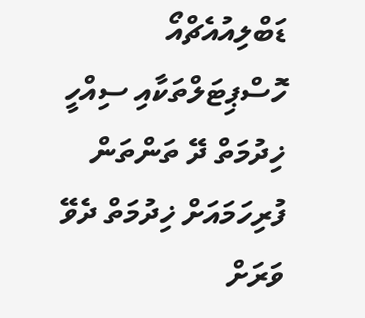ޑަބްލިއުއެޗްއޯ
ހޮސްޕިޓަލްތަކާއި ސިއްހީ ޚިދުމަތް ދޭ ތަންތަން ފުރިހަމައަށް ޚިދުމަތް ދެވޭ ވަރަށް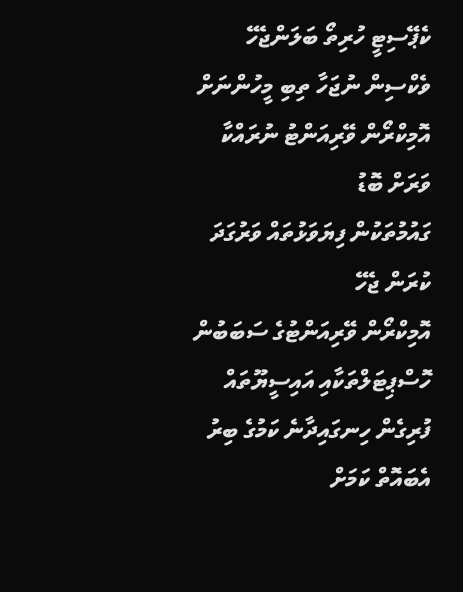ކެޕޭސިޓީ ހުރިތޯ ބަލަންޖެހޭ
ވެކްސިން ނުޖަހާ ތިބި މީހުންނަށް އޮމިކްރޯން ވޭރިއަންޓު ނުރައްކާ ވަރަށް ބޮޑު
ގައުމުތަކުން ފިޔަވަޅުތައް ވަރުގަދަ ކުރަން ޖެހޭ
އޮމިކްރޯން ވޭރިއަންޓުގެ ސަބަބުން ހޮސްޕިޓަލްތަކާއި އައިސީޔޫތައް ފުރިގެން ހިނގައިދާނެ ކަމުގެ ބިރު އެބައޮތް ކަމަށް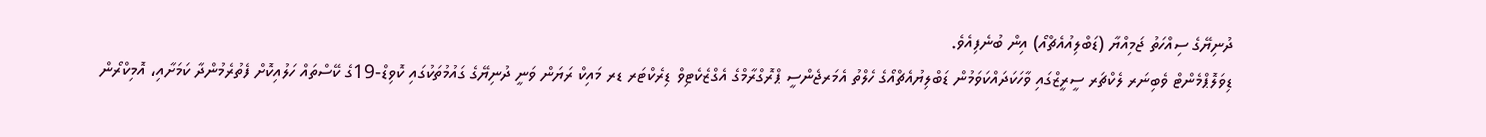ދުނިޔޭގެ ސިއްހަތު ޖަމިއްޔާ (ޑަބްލިއުއެޗްއޯ) އިން ބުނެފިއެވެ.
ޑިވަލޮޕްމެންޓް ވެބިނަރ ލެކްޗަރ ސީރީޒްގައި ވާހަކަދައްކަވަމުން ޑަބްލިޔުއެޗްއޯގެ ހެލްތު އެމަރޖެންސީ ޕްރޮގްރާމްގެ އެގްޒެކެޓިވް ޑިރެކްޓަރ ޑރ މައިކް ރަޔަން ވަނީ ދުނިޔޭގެ ގައުމުތަކުގައި ކޮވިޑް-19ގެ ކޭސްތައް ހަލުއިކޮށް ފެތުރެމުންދާ ކަމަށާއި، އޮމިކްރޯން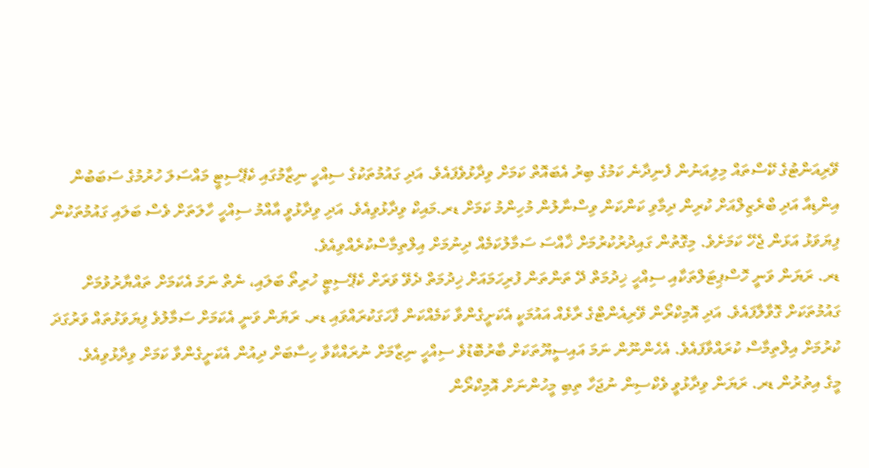ވޭރިއަންޓުގެ ކޭސްތައް މިލިއަނުން ފެނިދާނެ ކަމުގެ ބިރު އެބައޮތް ކަމަށް ވިދާޅުވެފައެވެ. އަދި ގައުމުތަކުގެ ސިއްހީ ނިޒާމުގައި ކެޕޭސިޓީ މައްސަލަ ހުރުމުގެ ސަބަބުން އިންޑިއާ އަދި ބްރެޒިލްއަށް ކުރިން ދިމާވި ކަންކަން ވިސްނާލުން މުހިންމު ކަމަށް ޑރ.މައިކް ވިދާޅުވިއެވެ. އަދި ވިދާޅުވީ އާއްމު ސިއްހީ ހާލަތަށް ވެސް ބަލައި ގައުމުތަކުން ފިޔަވަޅު އަޅަން ޖެހޭ ކަމަށެވެ. މިގޮތުން ގައިދުރުކުރުމަށް ޚާއްސަ ސަމާލުކަމެއް ދިނުމަށް އިލްތިމާސްކުރެއްވިއެވެ.
ޑރ. ރަޔަން ވަނީ ހޮސްޕިޓަލްތަކާއި ސިއްހީ ޚިދުމަތް ދޭ ތަންތަން ފުރިހަމައަށް ޚިދުމަތް ދެވޭ ވަރަށް ކެޕޭސިޓީ ހުރިތޯ ބަލައި، ނެތް ނަމަ އެކަމަށް ތައްޔާރުވުމަށް ގައުމުތަކަށް ގޮވާލާފައެވެ. އަދި އޮމިކްރޯން ވޭރިއެންޓްގެ ރާޅެއް އައުމަކީ އެކަށީގެންވާ ކަމެއްކަން ފާހަގަކުރައްވައި ޑރ. ރަޔަން ވަނީ އެކަމަށް ސަމާލުވެ ފިޔަވަޅުތައް ވަރުގަދަ ކުރުމަށް އިލްތިމާސް ކުރައްވާފައެވެ. އެހެންނޫން ނަމަ އައިސީޔޫތަކަށް ބާރުބޮޑުވެ ސިއްހީ ނިޒާމަށް ނުރައްކާވާ ހިސާބަށް ދިއުން އެކަށީގެންވާ ކަމަށް ވިދާޅުވިއެވެ.
މީގެ އިތުރުން ޑރ. ރަޔަން ވިދާޅުވީ ވެކްސިން ނުޖަހާ ތިބި މީހުންނަށް އޮމިކްރޯން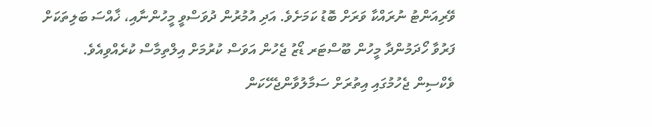ވޭރިއަންޓު ނުރައްކާ ވަރަށް ބޮޑު ކަމަށެވެ. އަދި އުމުރުން ދުވަސްވީ މީހުންނާއި، ޚާއްސަ ބަލިތަކަށް ފަރުވާ ހޯދަމުންދާ މީހުން ބޫސްޓަރ ޑޯޒު ޖެހުން އަވަސް ކުރުމަށް އިލްތިމާސް ކުރެއްވިއެވެ.
ވެކްސިން ޖެހުމުގައި އިތުރަށް ސަމާލުވާންޖެހޭކަން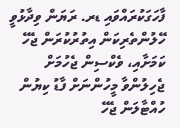ފާހަގަކުރައްވައި ޑރ. ރަޔަން ވިދާޅުވީ ހޭލުންތެރިކަން އިތުރުކުރަން ޖެހޭ ކަމަށާއި، ވެކްސިން ޖެހުމަށް ޖެހިލުންވާ މީހުންނަށް ފާޑު ކިޔުން ހުއްޓާލަން ޖެހޭ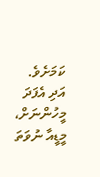ކަމަށެވެ. އަދި އެފަދަ މީހުންނަށް، މީޑީއާ ނުވަތަ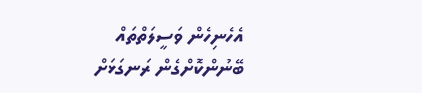އެހެނިހެން ވަސީލަތްތައް ބޭނުންކޮށްގެން ރަނގަޅަށް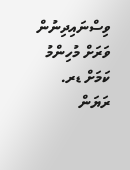ވިސްނައިދިނުން ވަރަށް މުހިންމު ކަމަށް ޑރ. ރަޔަން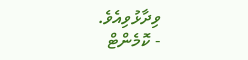ވިދާޅުވިއެވެ.
- ކޮމެންޓް